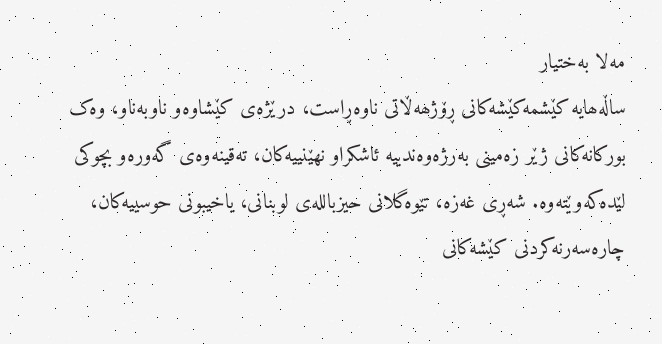مەلا بەختیار
ساڵەھایە کێشمەکێشەکانی ڕۆژھەڵاتی ناوەڕاست، درێژەی کێشاوەو ناوبەناو، وەک بورکانەکانی ژێر زەمینی بەرژەوەندییە ئاشکراو نھێنییەکان، تەقینەوەی گەورەو بچوکی لێدەکەوێتەوە. شەڕی غەزە، تێوەگلانی حیزباللەی لوبنانی، یاخیبونی حوسییەکان، چارەسەرنەکردنی کێشەکانی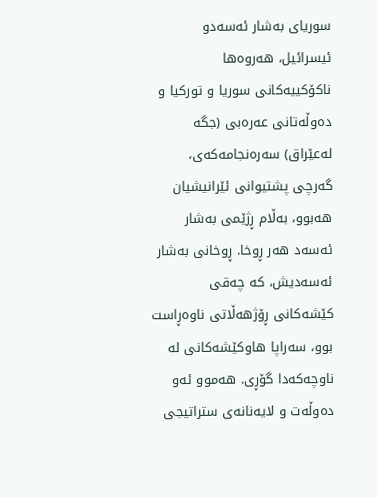سوریای بەشار ئەسەدو ئیسرائیل، ھەروەھا ناکۆکییەکانی سوریا و تورکیا و دەوڵەتانی عەرەبی (جگە لەعێراق) سەرەنجامەکەی، گەرچی پشتیوانی ئێرانیشیان ھەبوو، بەڵام ڕژێمی بەشار ئەسەد ھەر ڕوخا. ڕوخانی بەشار ئەسەدیش، کە چەقی کێشەکانی ڕۆژھەڵاتی ناوەڕاست بوو، سەراپا ھاوکێشەکانی لە ناوچەکەدا گۆڕی. ھەموو ئەو دەوڵەت و لایەنانەی ستراتیجی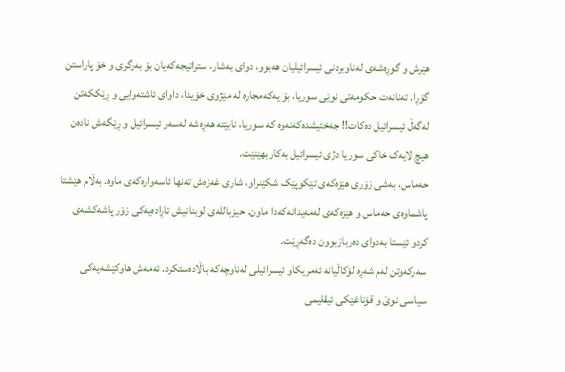ھێرش و گوڕەشەی لەناوبردنی ئیسرائیلیان ھەبوو، دوای بەشار، ستراتیجەکەیان بۆ بەرگری و خۆ پاراستن گۆڕا. تەنانەت حکومەتی نوێی سوریا، بۆ یەکەمجارە لە مێژوی خۆیدا، داوای ئاشتەوایی و ڕێککەتن لەگەڵ ئیسرائیل دەکات!! جەختیشدەکەنەوە کە سوریا، نابێتە ھەڕەشە لەسەر ئیسرائیل و ڕێگەش نادەن ھیچ لایەک خاکی سوریا دژی ئیسرائیل بەکاربھێنێت.
حەماس، بەشی زۆری ھێزەکەی تێکوپێک شکێنراو، شاری غەزەش تەنھا ئاسەوارەکەی ماوە. بەڵام ھێشتا پاشماوەی حەماس و ھێزەکەی لەمەیدانەکەدا ماون. حیزباللەی لوبنانیش تاڕادەیەکی زۆر پاشەکشەی کردو ئێستا بەدوای دەربازبوون دەگەڕێت.
سەرکەوتن لەم شەڕە لۆکاڵیانە ئەمریکاو ئیسرائیلی لەناوچەکە باڵادەستکرد. ئەمەش ھاوکێشەیەکی سیاسی نوێ و قۆناغێکی ئیقلیمی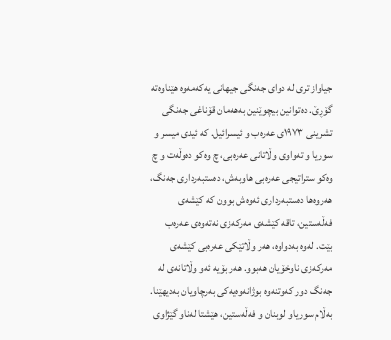جیاواز تری لە دوای جەنگی جیھانی یەکەمەوە ھێناوەتە گۆڕێ. دەتوانین بیچوێنین بەھەمان قۆناغی جەنگی تشرینی ١٩٧٣ی عەرەب و ئیسرائیل. کە ئیدی میسر و سوریا و تەواوی وڵاتانی عەرەبی، چ وەکو دەوڵەت و چ وەکو ستراتیجی عەرەبی ھاوبەش، دەستبەرداری جەنگ، ھەروەھا دەستبەرداری ئەوەش بوون کە کێشەی فەڵەستین، تاقە کێشەی مەرکەزی نەتەوەی عەرەب بێت. لەوە بەدواوە، ھەر وڵاتێکی عەرەبی کێشەی مەرکەزی ناوخۆیان ھەبوو. ھەر بۆیە ئەو وڵاتانەی لە جەنگ دور کەوتنەوە بوژانەوەیەکی بەرچاویان بەدیھێنا. بەڵام سوریاو لوبنان و فەڵەستین، ھێشتا لەناو گێژاوی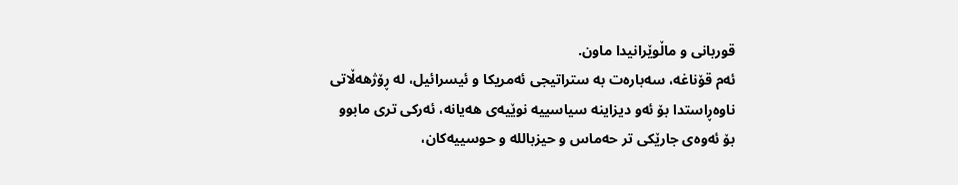قوربانی و ماڵوێرانیدا ماون.
ئەم قۆناغە، سەبارەت بە ستراتیجی ئەمریکا و ئیسرائیل، لە ڕۆژھەڵاتی ناوەڕاستدا بۆ ئەو دیزاینە سیاسییە نوێیەی ھەیانە، ئەرکی تری مابوو بۆ ئەوەی جارێکی تر حەماس و حیزباللە و حوسییەکان،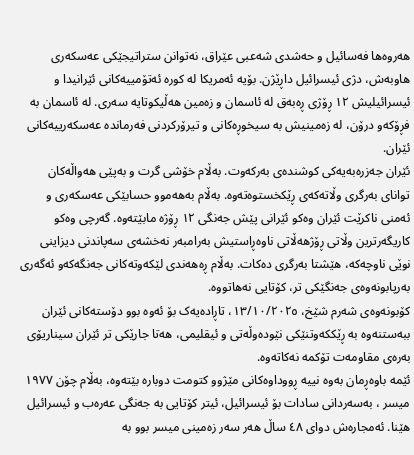ھەروەھا فەسائیل و حەشدی شەعبی عێراق، نەتوانن ستراتیجێکی عەسکەری ھاوبەش، دژی ئیسرائیل داڕێژن. بۆیە ئەمریکا لە کورە ئەتۆمییەکانی ئێرانیدا و ئیسرائیلیش ١٢ ڕۆژی ڕەبەق لە ئاسمان و زەمین ھەڵیکوتایە سەری. لە ئاسمان بە فڕۆکەو درۆن، لە زەمینیش بە سیخوڕەکانی و تیرۆرکردنی فەرماندە عەسکەرییەکانی ئێران.
ئێران جەزرەبەیەکی کوشندەی بەرکەوت. بەڵام خۆشی گرت و بەپێی ھەواڵەكان توانای بەرگری وڵاتەکەی ڕێکخستوەتەوە. بەڵام بەھەموو حسابێکی عەسکەری و ئەمنی ناکرێت ئێران وەکو ئێرانی پێش جەنگی ١٢ ڕۆژە مابێتەوە. گەرچی وەکو کاریگەرترین وڵاتی ڕۆژھەڵاتی ناوەڕاستیش بەرامبەر نەخشەی سەپاندنی دیزاینی نوێی ناوچەکە، ھێشتا بەرگری دەکات. بەڵام ڕەھەندی لێکەوتەکانی جەنگەکەو ئەگەری بەرپابونەوەی جەنگێکی تر، کۆتایی نەھاتووە.
کۆبونەوەی شەرم شێخ، ١٣/١٠/٢٠٢٥، تاڕادەیەک بۆ ئەوە بوو دۆستەکانی ئێران ببەستنەوە بە ڕێكکەوتنێکی نێودەوڵەتی و ئیقلیمی، ھەتا جارێکی تر ئێران سیناریۆی بەرەی مقاومەت تۆکمە نەکاتەوە.
ئێمە باوەڕمان بەوە نییە ڕووداوەکانی مێژوو کتومت دوبارە بێتەوە، بەڵام چۆن ١٩٧٧ میسر ، بەسەردانی سادات بۆ ئیسرائیل، ئیتر کۆتایی بە جەنگی عەرەب و ئیسرائیل ھێنا. ئەمجارەش دوای ٤٨ ساڵ ھەر سەر زەمینی میسر بوو بە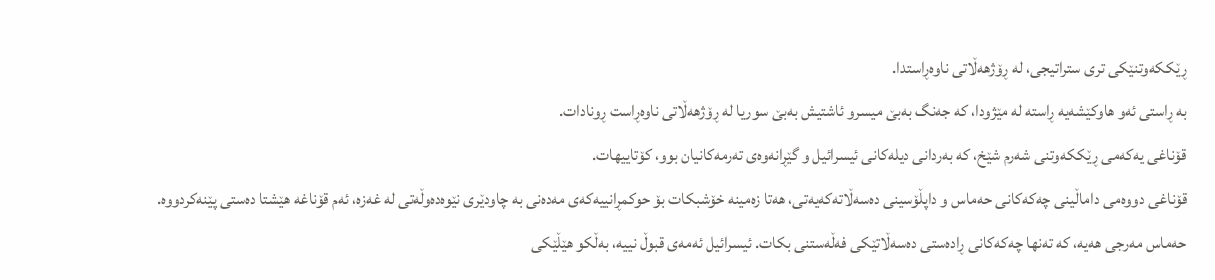ڕێککەوتنێکی تری ستراتیجی، لە ڕۆژھەڵاتی ناوەڕاستدا.
بە ڕاستی ئەو ھاوکێشەیە ڕاستە لە مێژودا، کە جەنگ بەبێ میسرو ئاشتیش بەبێ سوریا لە ڕۆژھەڵاتی ناوەڕاست ڕونادات.
قۆناغی یەکەمی ڕێککەوتنی شەرم شێخ، کە بەردانی دیلەکانی ئیسرائیل و گێڕانەوەی تەرمەکانیان بوو، کۆتاییھات.
قۆناغی دووەمی داماڵینی چەکەکانی حەماس و داپڵۆسینی دەسەڵاتەکەیەتی، ھەتا زەمینە خۆشبکات بۆ حوکمڕانییەکەی مەدەنی بە چاودێری نێوەدەوڵەتی لە غەزە، ئەم قۆناغە ھێشتا دەستی پێنەکردووە.
حەماس مەرجی ھەیە، کە تەنھا چەکەکانی ڕادەستی دەسەڵاتێکی فەڵەستنی بکات. ئیسرائیل ئەمەی قبوڵ نییە، بەڵکو ھێڵێکی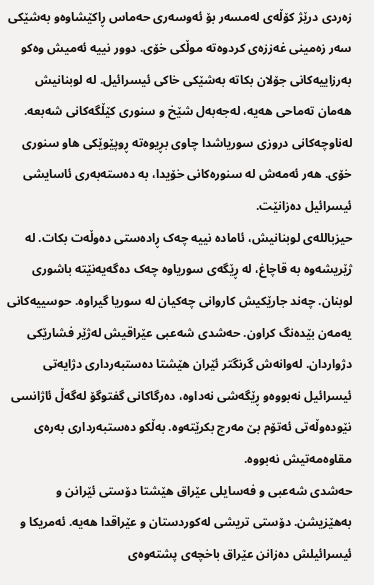زەردی درێژ کۆڵەی لەمسەر بۆ ئەوسەری حەماس ڕاکێشاوەو بەشێکی سەر زەمینی غەززەی کردوەتە موڵکی خۆی. دوور نییە ئەمیش وەکو بەرزاییەکانی جۆلان بکاتە بەشێکی خاکی ئیسرائیل. لە لوبنانیش ھەمان تەماحی ھەیە، لەجەبەل شێخ و سنوری کێڵگەکانی شەبعە. لەناوچەکانی دروزی سوریاشدا چاوی بڕیوەتە ڕوپێوێکی ھاو سنوری خۆی. ھەر ئەمەش لە سنورەکانی خۆیدا، بە دەستەبەری ئاسایشی ئیسرائیل دەزانێت.
حیزباللەی لوبنانیش، ئامادە نییە چەک ڕادەستی دەوڵەت بکات. لە ژێریشەوە بە قاچاغ، لە ڕێگەی سوریاوە چەک دەگەیەنێتە باشوری لوبنان. چەند جارێکیش کاروانی چەکیان لە سوریا گیراوە. حوسییەکانی یەمەن بێدەنگ کراون. حەشدی شەعبی عێراقیش لەژێر فشارێکی دژواردان. لەوانەش گرنگتر ئێران ھێشتا دەستبەرداری دژایەتی ئیسرائیل نەبووەو ڕێگەشی نەداوە، دەرگاکانی گفتوگۆ لەگەڵ ئاژانسی نێودەوڵەتی ئەتۆم بێ مەرج بکرێتەوە. بەڵکو دەستبەرداری بەرەی مقاوەمەتیش نەبووە.
حەشدی شەعبی و فەسایلی عێراق ھێشتا دۆستی ئێرانن و بەھێزیشن. دۆستی تریشی لەکوردستان و عێراقدا ھەیە. ئەمریکا و ئیسرائیلش دەزانن عێراق باخچەی پشتەوەی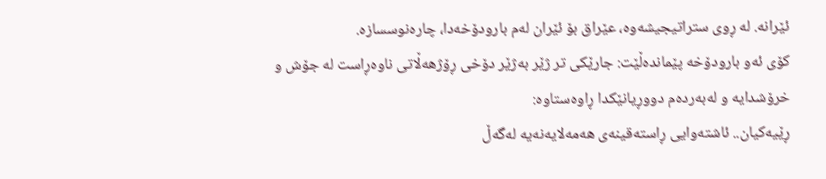ئێرانە. لە ڕوی ستراتیجیشەوە، عێراق بۆ ئێران لەم بارودۆخەدا، چارەنوسسازە.
کۆی ئەو بارودۆخە پێماندەڵێت: جارێکی تر ژێر بەژێر دۆخی ڕۆژھەڵاتی ناوەڕاست لە جۆش و خرۆشدایە و لەبەردەم دووڕیانێکدا ڕاوەستاوە:
ڕێیەکیان.. ئاشتەوایی ڕاستەقینەی ھەمەلایەنەیە لەگەڵ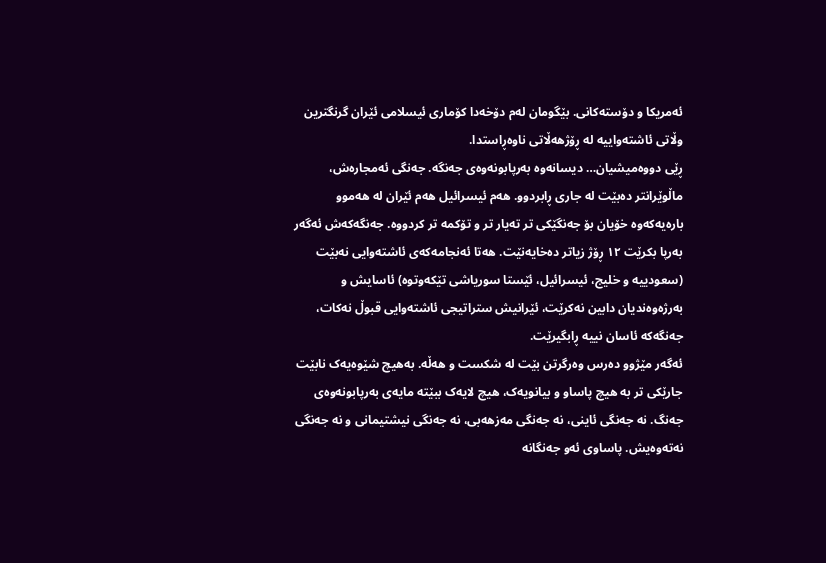ئەمریکا و دۆستەکانی. بێگومان لەم دۆخەدا کۆماری ئیسلامی ئێران گرنگترین وڵاتی ئاشتەواییە لە ڕۆژھەڵاتی ناوەڕاستدا.
ڕێی دووەمیشیان… دیسانەوە بەرپابونەوەی جەنگە. جەنگی ئەمجارەش، ماڵوێرانتر دەبێت لە جاری ڕابردوو. ھەم ئیسرائیل ھەم ئێران لە ھەموو بارەیەکەوە خۆیان بۆ جەنگێکی تر تەیار تر و تۆکمە تر کردووە. جەنگەکەش ئەگەر بەرپا بکرێت ١٢ ڕۆژ زیاتر دەخایەنێت. ھەتا ئەنجامەکەی ئاشتەوایی نەبێت (سعودییە و خلیج، ئیسرائیل، ئێستا سوریاشی تێکەوتوە) ئاسایش و بەرژەوەندیان دابین نەکرێت، ئێرانیش ستراتیجی ئاشتەوایی قبوڵ نەکات، جەنگەکە ئاسان نییە ڕابگیرێت.
ئەگەر مێژوو دەرس وەرگرتن بێت لە شکست و ھەڵە. بەھیچ شێوەیەک نابێت جارێکی تر بە ھیچ پاساو و بیانویەک، ھیچ لایەک ببێتە مایەی بەرپابونەوەی جەنگ. نە جەنگی ئاینی، نە جەنگی مەزھەبی، نە جەنگی نیشتیمانی و نە جەنگی نەتەوەیش. پاساوی ئەو جەنگانە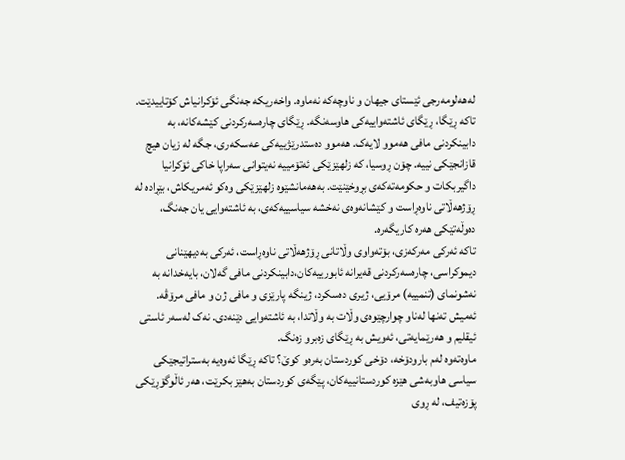لەھەلومەرجی ئێستای جیھان و ناوچەکە نەماوە. واخەریکە جەنگی ئۆکرانیاش کۆتاییدێت.
تاکە ڕێگا، ڕێگای ئاشتەواییەکی ھاوسەنگە. ڕێگای چارەسەرکردنی کێشەکانە، بە دابینکردنی مافی ھەموو لایەک. ھەموو دەستدرێژییەکی عەسکەری، جگە لە زیان ھیچ قازانجێکی نییە. چۆن ڕوسیا، کە زلھێزێکی ئەتۆمییە نەیتوانی سەراپا خاکی ئۆکرانیا داگیربکات و حکومەتەکەی بڕوخێنێت. بەھەمانشێوە زلھێزێکی وەکو ئەمریکاش، بێڕادە لە ڕۆژھەڵاتی ناوەڕاست و کێشانەوەی نەخشە سیاسییەکەی، بە ئاشتەوایی یان جەنگ، دەوڵەتێکی ھەرە کاریگەرە.
تاکە ئەرکی مەرکەزی، بۆتەواوی وڵاتانی ڕۆژھەڵاتی ناوەڕاست، ئەرکی بەدیھێنانی دیموکراسی، چارەسەرکردنی قەیرانە ئابورییەکان،دابینکردنی مافی گەلان، بایەخدانە بە نەشونمای (تنمییە) مرۆیی، ژیری دەسکرد، ژینگە پارێزی و مافی ژن و مافی مرۆڤە. ئەمیش تەنھا لەناو چوارچێوەی وڵات بە وڵاتدا، بە ئاشتەوایی دێنەدی. نەک لەسەر ئاستی ئیقلیم و ھەرێمایەتی، ئەویش بە ڕێگای زەبرو زەنگ.
ماوەتەوە لەم بارودۆخە، دۆخی کوردستان بەرەو کوێ؟ تاکە ڕێگا ئەوەیە بەستراتیجێکی سیاسی ھاوبەشی ھێزە کوردستانییەکان، پێگەی کوردستان بەھێز بکرێت، ھەر ئاڵوگۆڕێکی پۆزەتیف، لە ڕوی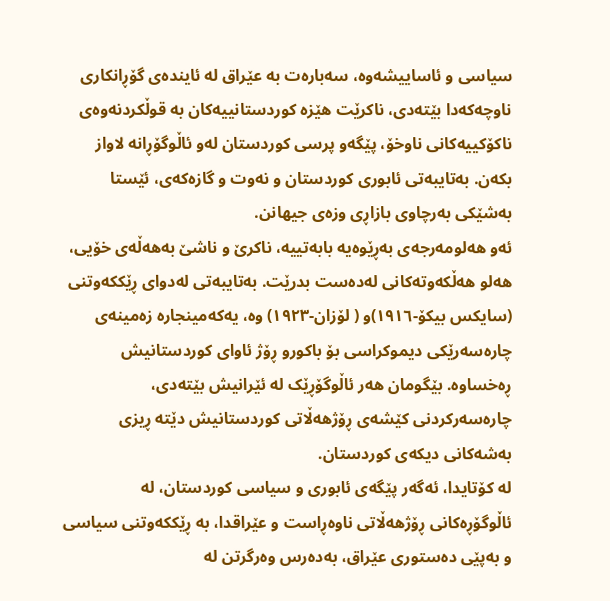سیاسی و ئاساییشەوە، سەبارەت بە عێراق لە ئایندەی گۆڕانکاری ناوچەکەدا بێتەدی، ناکرێت ھێزە کوردستانییەکان بە قوڵکردنەوەی ناکۆکییەکانی ناوخۆ، پێگەو پرسی کوردستان لەو ئاڵوگۆڕانە لاواز بکەن. بەتایبەتی ئابوری کوردستان و نەوت و گازەکەی، ئێستا بەشێکی بەرچاوی بازاڕی وزەی جیھانن.
ئەو ھەلومەرجەی بەڕێوەیە بابەتییە، ناکرێ و ناشێ بەھەڵەی خۆیی، ھەلو ھەڵکەوتەکانی لەدەست بدرێت. بەتایبەتی لەدوای ڕێککەوتنی (سایکس بیکۆ-١٩١٦)و ( لۆزان-١٩٢٣) وە، یەکەمینجارە زەمینەی چارەسەرێکی دیموکراسی بۆ باکورو ڕۆژ ئاوای کوردستانیش ڕەخساوە. بێگومان ھەر ئاڵوگۆڕێک لە ئێرانیش بێتەدی، چارەسەرکردنی کێشەی ڕۆژھەڵاتی کوردستانیش دێتە ڕیزی بەشەکانی دیکەی کوردستان.
لە کۆتایدا، ئەگەر پێگەی ئابوری و سیاسی کوردستان، لە ئاڵوگۆڕەکانی ڕۆژھەڵاتی ناوەڕاست و عێراقدا، بە ڕێککەوتنی سیاسی و بەپێی دەستوری عێراق، بەدەرس وەرگرتن لە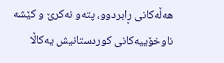ھەڵەکانی ڕابردوو، پتەو نەکرێ و کێشە ناوخۆییەکانی کوردستانیش یەکاڵا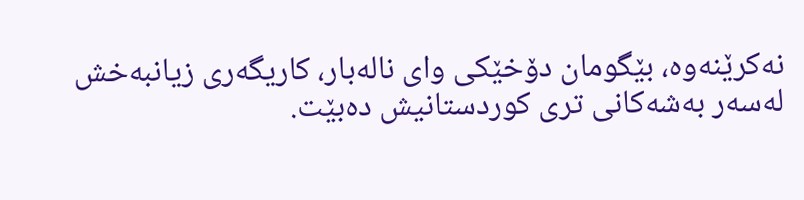نەکرێنەوە، بێگومان دۆخێکی وای نالەبار، کاریگەری زیانبەخش لەسەر بەشەکانی تری کوردستانیش دەبێت.